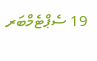19 ސެޕްޓެމްބަރ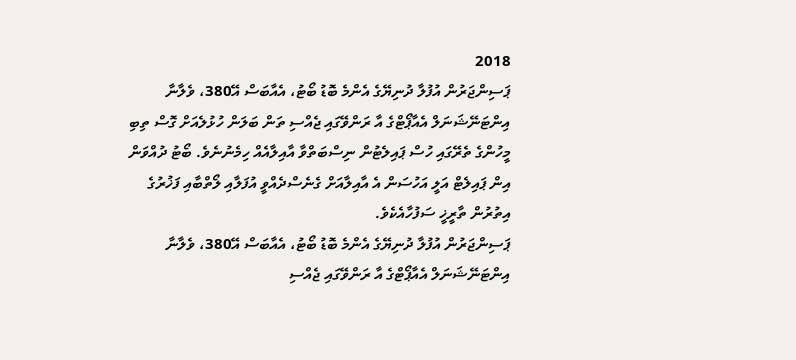2018
ޕަސިންޖަރުން އުފުލާ ދުނިޔޭގެ އެންމެ ބޮޑު ބޯޓު، އެއާބަސް އޭ380، ވެލާނާ އިންޓަނޭޝަނަލް އެއާޕޯޓްގެ އާ ރަންވޭގައި ޖެއްސި ތަން ބަލަން ހުޅުލެއަށް ގޮސް ތިބި މީހުންގެ ތެރޭގައި ހުސް ޕައިލެޓުން ނިސްބަތްވާ އާއިލާއެއް ހިމެނުނެވެ. ބޯޓު ދުއްވަން އިން ޕައިލެޓް އަލީ އަހުސަން އެ އާއިލާއަށް ގެނެސްދެއްވީ އުފަލާއި ލޯތްބާއި ފަޚުރުގެ އިތުރުން ތާރީޚީ ސަފުހާއެކެވެ.
ޕަސިންޖަރުން އުފުލާ ދުނިޔޭގެ އެންމެ ބޮޑު ބޯޓު، އެއާބަސް އޭ380، ވެލާނާ އިންޓަނޭޝަނަލް އެއާޕޯޓްގެ އާ ރަންވޭގައި ޖެއްސި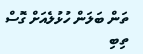ތަން ބަލަން ހުޅުލެއަށް ގޮސް ތިބި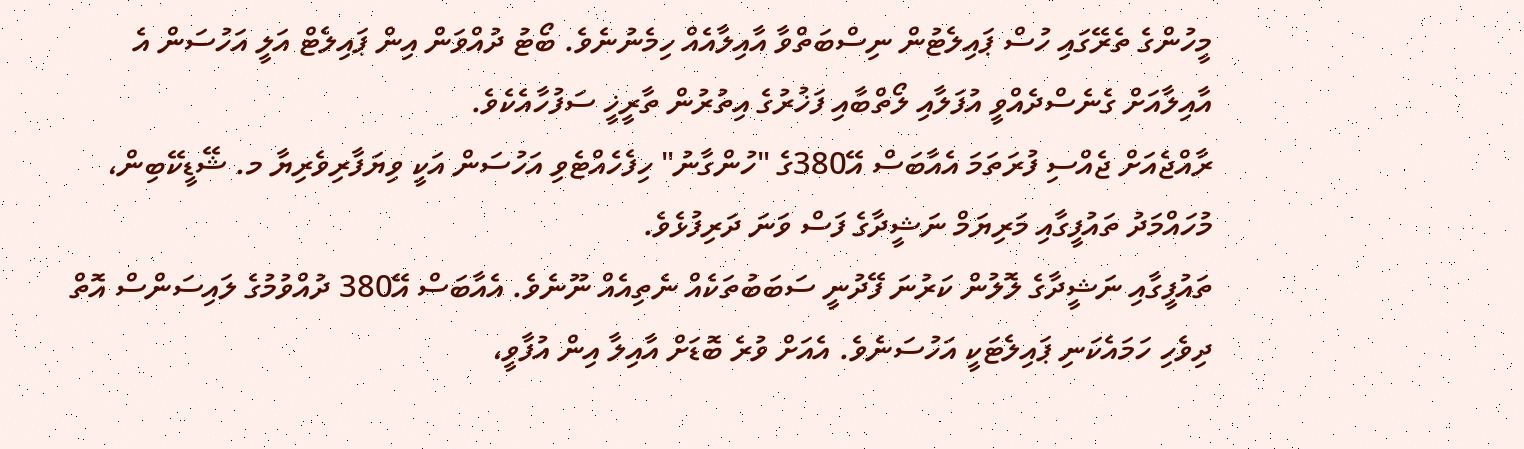މީހުންގެ ތެރޭގައި ހުސް ޕައިލެޓުން ނިސްބަތްވާ އާއިލާއެއް ހިމެނުނެވެ. ބޯޓު ދުއްވަން އިން ޕައިލެޓް އަލީ އަހުސަން އެ އާއިލާއަށް ގެނެސްދެއްވީ އުފަލާއި ލޯތްބާއި ފަޚުރުގެ އިތުރުން ތާރީޚީ ސަފުހާއެކެވެ.
ރާއްޖެއަށް ޖެއްސި ފުރަތަމަ އެއާބަސް އޭ380ގެ "ހުންގާނު" ހިފެހެއްޓެވި އަހުސަން އަކީ ވިޔަފާރިވެރިޔާ މ. ޝޭޑީކޭބިން، މުހައްމަދު ތައުފީގާއި މަރިޔަމް ނަޝީދާގެ ފަސް ވަނަ ދަރިފުޅެވެ.
ތައުފީގާއި ނަޝީދާގެ ލޮލުން ކަރުނަ ފޭދުނީ ސަބަބުތަކެއް ނެތިއެއް ނޫނެވެ. އެއާބަސް އޭ380 ދުއްވުމުގެ ލައިސަންސް އޮތް ދިވެހި ހަމައެކަނި ޕައިލެޓަކީ އަހުސަނެވެ. އެއަށް ވުރެ ބޮޑަށް އާއިލާ އިން އުފާވީ،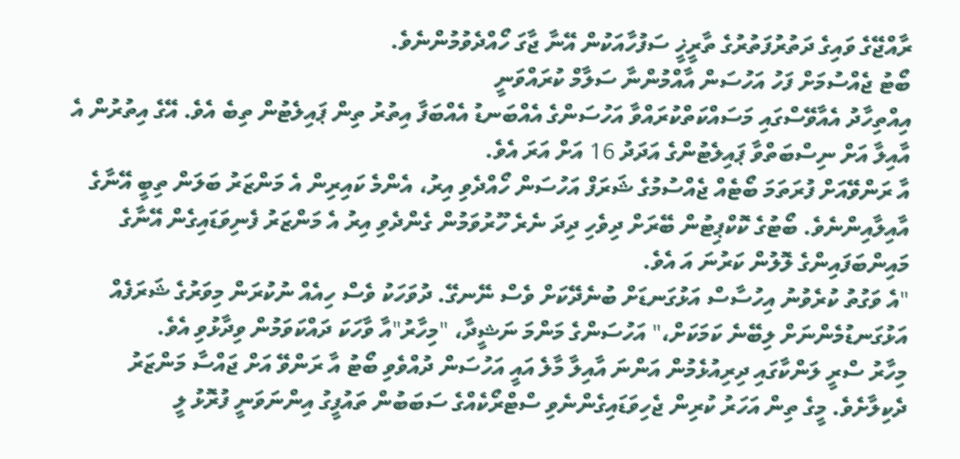ރާއްޖޭގެ ވައިގެ ދަތުރުފަތުރުގެ ތާރީޚީ ސަފުހާއަކުން އޭނާ ޖާގަ ހޯއްދެވުމުންނެވެ.
ބޯޓު ޖެއްސުމަށް ފަހު އަހުސަން އާއްމުންނާ ސަލާމް ކުރައްވަނީ
އިއްތިހާދު އެއާވޭސްގައި މަސައްކަތްކުރައްވާ އަހުސަންގެ އެއްބަނޑު އެއްބަފާ އިތުރު ތިން ޕައިލެޓުން ތިބެ އެވެ. އޭގެ އިތުރުން އެ އާއިލާ އަށް ނިސްބަތްވާ ޕައިލެޓުންގެ އަދަދު 16 އަށް އަރަ އެވެ.
އާ ރަންވޭއަށް ފުރަތަމަ ބޯޓެއް ޖެއްސުމުގެ ޝަރަފް އަހުސަން ހޯއްދެވި އިރު، އެންމެ ކައިރިން އެ މަންޒަރު ބަލަން ތިބީ އޭނާގެ އާއިލާއިންނެވެ. ބޯޓުގެ ކޮކްޕިޓުން ބޭރަށް ދިވެހި ދިދަ ނެރެ ހޫރުވަމުން ގެންދެވި އިރު އެ މަންޒަރު ފެނިވަޑައިގެން އޭނާގެ މައިންބަފައިންގެ ލޮލުން ކަރުނަ އަ އެވެ.
"އެ ވަގުތު ކުރެވުނު އިހުސާސް އަޅުގަނޑަށް ބުނެދޭކަށް ވެސް ނޭނގޭ. ދުވަހަކު ވެސް ހިއެއް ނުކުރަން މިވަރުގެ ޝަރަފެއް އަޅުގަނޑުމެންނަށް ލިބޭނެ ކަމަކަށް،" އަހުސަންގެ މަންމަ ނަޝީދާ، "މިހާރު"އާ ވާހަކަ ދައްކަވަމުން ވިދާޅުވި އެވެ.
މިހާރު ސްރީ ލަންކާގައި ދިރިއުޅެމުން އަންނަ އާއިލާ މާލެ އައީ އަހުސަން ދުއްވެވި ބޯޓު އާ ރަންވޭ އަށް ޖައްސާ މަންޒަރު ދެކިލާށެވެ. މީގެ ތިން އަހަރު ކުރިން ޖެހިވަޑައިގެންނެވި ސްޓްރޯކެއްގެ ސަބަބުން ތައުފީގު އިންނަވަނީ ފުރޮޅު ލީ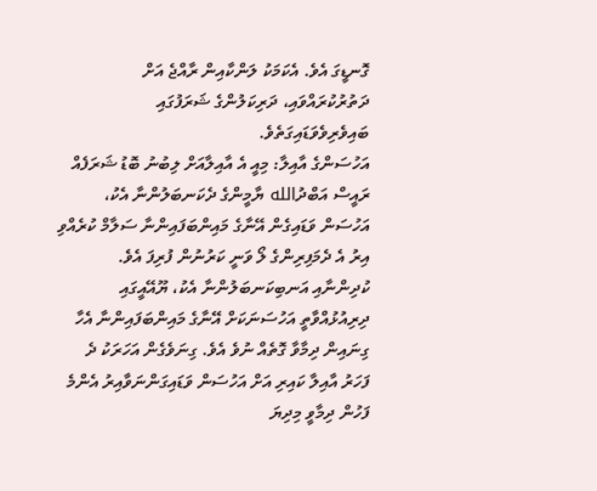ގޮނޑީގަ އެވެ. އެކަމަކު ލަންކާއިން ރާއްޖެ އަށް ދަތުރުކުރައްވައި، ދަރިކަލުންގެ ޝަރަފުގައި ބައިވެރިވެވަޑައިގަތެވެ.
އަހުސަންގެ އާއިލާ: މިއީ އެ އާއިލާއަށް ލިބުނު ބޮޑު ޝަރަފެއް
ރައީސް އަބްދުالله ޔާމީންގެ ދެކަނބަލުންނާ އެކު، އަހުސަން ވަޑައިގެން އޭނާގެ މައިންބަފައިންނާ ސަލާމް ކުރެއްވި އިރު އެ ދެމަފިރިންގެ ލޯ ވަނީ ކަރުނުން ފުރިފަ އެވެ.
ކުދިންނާއި އަނބިކަނބަލުންނާ އެކު، ޔޫއޭއީގައި ދިރިއުޅުއްވާތީ އަހުސަނަކަށް އޭނާގެ މައިންބަފައިންނާ އެހާ ގިނައިން ދިމާވާ ގޮތެއް ނުވެ އެވެ. ގިނަވެގެން އަހަރަކު ދެ ފަހަރު އާއިލާ ކައިރި އަށް އަހުސަން ވަޑައިގަންނަވާއިރު އެންމެ ފަހުން ދިމާވީ މިދިޔަ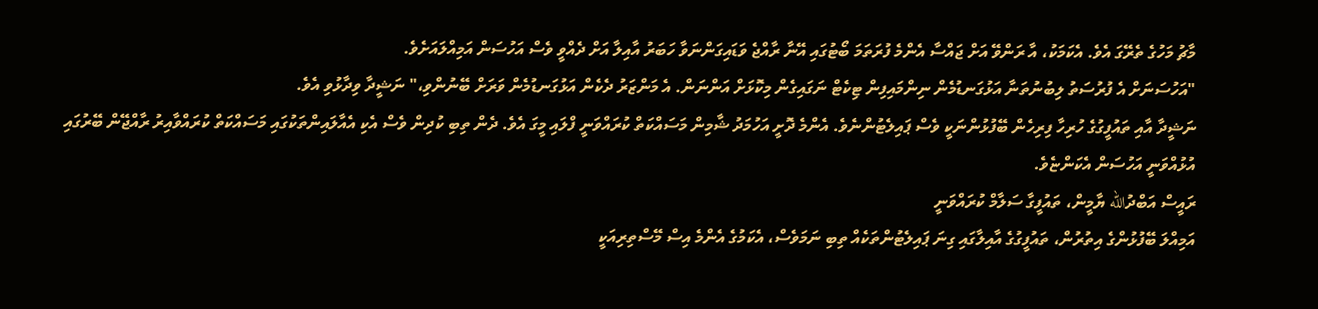މާޗު މަހުގެ ތެރޭގަ އެވެ. އެކަމަކު، އާ ރަންވޭ އަށް ޖައްސާ އެންމެ ފުރަތަމަ ބޯޓުގައި އޭނާ ރާއްޖެ ވަޑައިގަންނަވާ ހަބަރު އާއިލާ އަށް ދެއްވީ ވެސް އަހުސަން އަމިއްލައަށެވެ.
"އަހުސަނަށް އެ ފުރުސަތު ލިބުނުތަނާ އަޅުގަނޑުމެން ނިންމައިފިން ޓިކެޓް ނަގައިގެން މިކޮޅަށް އަންނަން. އެ މަންޒަރު ދެކެން އަޅުގަނޑުމެން ވަރަށް ބޭނުންވި،" ނަޝީދާ ވިދާޅުވި އެވެ.
ނަޝީދާ އާއި ތައުފީގުގެ ހުރިހާ ފިރިހެން ބޭފުޅުންނަކީ ވެސް ޕައިލެޓުންނެވެ. އެންމެ ދޮށީ އަހުމަދު ޝާމިން މަސައްކަތް ކުރައްވަނީ ފްލައި މީގަ އެވެ. ދެން ތިބި ކުދިން ވެސް އެކި އެއާލައިންތަކުގައި މަސައްކަތް ކުރައްވާއިރު ރާއްޖޭން ބޭރުގައި އުޅުއްވަނީ އަހުސަން އެކަންޏެވެ.
ރައީސް އަބްދުالله ޔާމީން، ތައުފީގާ ސަލާމް ކުރައްވަނީ
އަމިއްލަ ބޭފުޅުންގެ އިތުރުން، ތައުފީގުގެ އާއިލާގައި ގިނަ ޕައިލެޓުންތަކެއް ތިބި ނަމަވެސް، އެކަމުގެ އެންމެ އިސް މޭސްތިރިއަކީ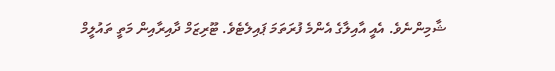ޝާމިންނެވެ. އެއީ އާއިލާގެ އެންމެ ފުރަތަމަ ޕައިލެޓެވެ. ޓޫރިޒަމް ދާއިރާއިން މަތީ ތައުލީމް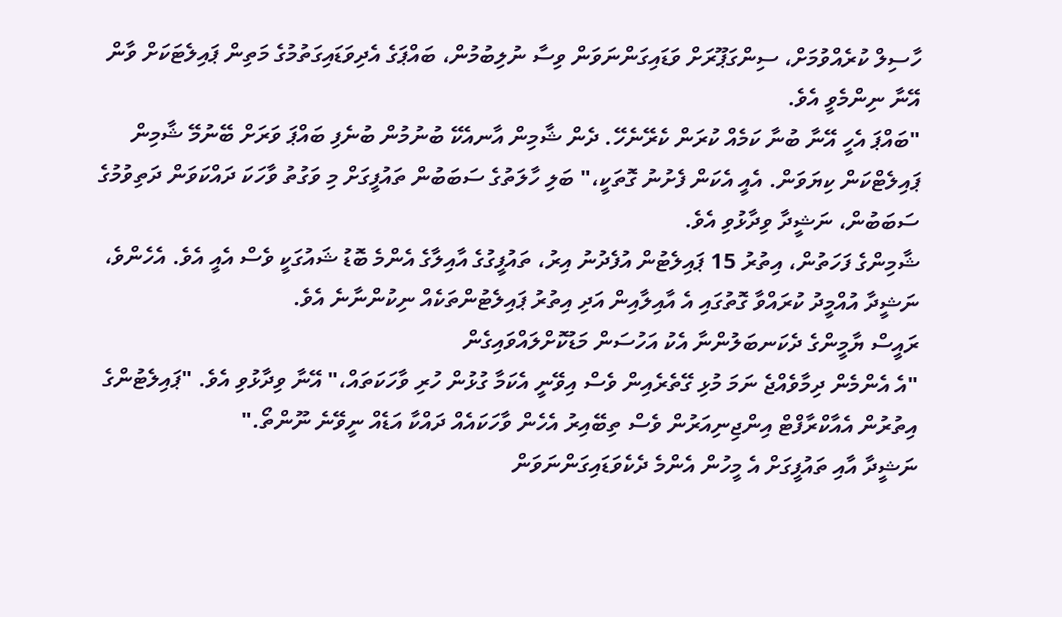ހާސިލް ކުރެއްވުމަށް، ސިންގަޕޫރަށް ވަޑައިގަންނަވަން ވިސާ ނުލިބުމުން، ބައްޕަގެ އެދިވަޑައިގަތުމުގެ މަތިން ޕައިލެޓަކަށް ވާން އޭނާ ނިންމެވީ އެވެ.
"ބައްޕަ އެހީ އޭނާ ބުނާ ކަމެއް ކުރަން ކެރޭނެހޭ. ދެން ޝާމިން އާނއެކޭ ބުނުމުން ބުނެފި ބައްޕަ ވަރަށް ބޭނުމޭ ޝާމިން ޕައިލެޓްކަން ކިޔަވަން. އެއީ އެކަން ފެށުނު ގޮތަކީ،" ބަލި ހާލަތުގެ ސަބަބުން ތައުފީގަށް މި ވަގުތު ވާހަކަ ދައްކަވަން ދަތިވުމުގެ ސަބަބުން، ނަޝީދާ ވިދާޅުވި އެވެ.
ޝާމިންގެ ފަހަތުން، އިތުރު 15 ޕައިލެޓުން އުފެދުނު އިރު، ތައުފީގުގެ އާއިލާގެ އެންމެ ބޮޑު ޝައުގަކީ ވެސް އެއީ އެވެ. އެހެންވެ، ނަޝީދާ އުއްމީދު ކުރައްވާ ގޮތުގައި އެ އާއިލާއިން އަދި އިތުރު ޕައިލެޓުންތަކެއް ނިކުންނާނެ އެވެ.
ރައީސް ޔާމީންގެ ދެކަނބަލުންނާ އެކު އަހުސަން މަޑުކޮށްލައްވައިގެން
"އެ އެންމެން ދިމާވެއްޖެ ނަމަ މުޅި ގޭތެރެއިން ވެސް އިވޭނީ އެކަމާ ގުޅުން ހުރި ވާހަކަތައް،" އޭނާ ވިދާޅުވި އެވެ. "ޕައިލެޓުންގެ އިތުރުން އެއާކްރާފްޓް އިންޖިނިއަރުން ވެސް ތިބޭއިރު އެހެން ވާހަކައެއް ދައްކާ އަޑެއް ނީވޭނެ ނޫންތޯ."
ނަޝީދާ އާއި ތައުފީގަށް އެ މީހުން އެންމެ ދެކެވަޑައިގަންނަވަން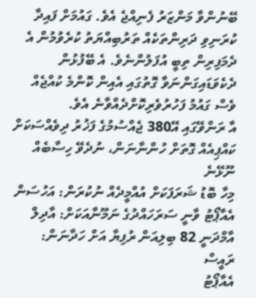ބޭނުންވާ މަންޒަރު ފެނިއްޖެ އެވެ. ގައުމަށް ފައިދާ ކުރަނިވި ދަރިންތަކެއް ތަރުބިއްޔަތު ކުރެވުމުން އެ ދެމަފިރިން ތިބީ އުފަލުންނެވެ. އެ ބޭފުޅުން ދެކެވަޑައިގަންނަވާ ގޮތުގައި އެއިން ކޮންމެ ކުއްޖެއް ވެސް ގައުމު ފަހުރުވެރިކޮށްދެއްވާނެ އެވެ.
އާ ރަންވޭގައި އޭ380 ޖެއްސުމުގެ ފަޚުރު ދިވެއްސަކަށް
ކައްޕިއެއް ގޮތަށް ހުންނާނަން، ނުދެވޭ ހިސާބެއް ނޫޅޭނެ
މިހާ ބޮޑު ޝަރަފަކަށް އުއްމީދެއް ނުކުރަން: އަހުސަން
އެއާޕޯޓު ވާނީ ސަރަހައްދުގެ ނަމޫނާއަކަށް: އާދިލް
އާމްދަނީ 82 ބިލިއަން ރުފިޔާ އަށް ހަދާނަން: ރައީސް
އެއާޕޯޓު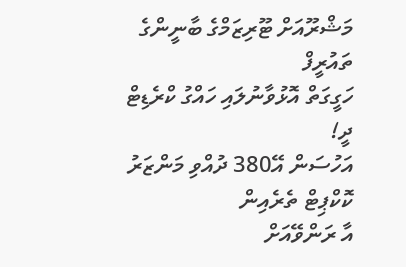މަޝްރޫއަށް ޓޫރިޒަމްގެ ބާނީންގެ ތައުރީފް
ހަގީގަތް އޮޅުވާނުލައި ހައްގު ކްރެޑިޓް ދީ!
އަހުސަން އޭ380 ދުއްވި މަންޒަރު ކޮކްޕިޓް ތެރެއިން
އާ ރަންވޭއަށް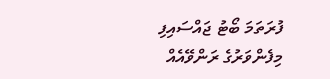ފުރަތަމަ ބޯޓު ޖައްސައިފި
މިފެންވަރުގެ ރަންވޭއެއް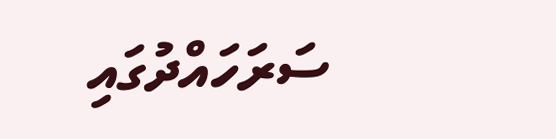ސަރަހައްދުގައި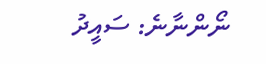ނޯންނާނެ: ސައީދު